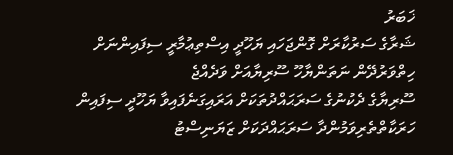ޚަބަރު
ޝަރާގެ ސަރުކާރަށް ގޮންޖަހައި ޔަހޫދީ އިސްތިޢުމާރީ ސިފައިންނަށް ހިތްވަރުދޭން ނަތަންޔާހޫ ސޫރިޔާއަށް ވަދެއްޖެ
ސޫރިޔާގެ ދެކުނުގެ ސަރަޙައްދުތަކަށް އަރައިގަނެފައިވާ ޔަހޫދީ ސިފައިން ހަރަކާތްތެރިވަމުންދާ ސަރަޙައްދަކަށް ޒަޔަނިސްޓު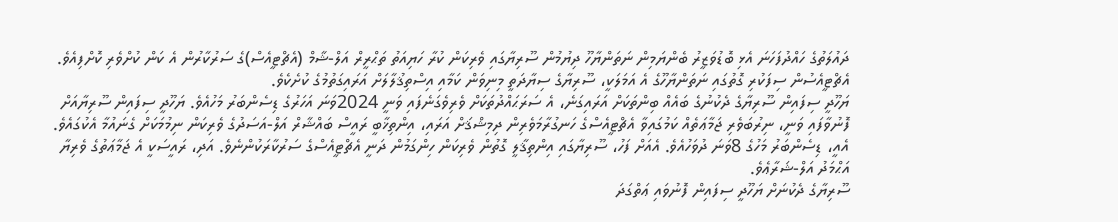ދައުލަތުގެ ހައްދުފަހަނަ އެޅި ބޮޑުވަޒީރު ބެންޔަމިން ނަތަންޔާހޫ ދިޔުމުން ސޫރިޔާގައި ވެރިކަން ކުރާ ހަޔިއަތު ތަޙްރީރް އަލް-ޝާމް (އެޗްޓީއެސް)ގެ ސަރުކާރުން އެ ކަން ކުށްވެރި ކޮށްފިއެވެ. އެޗްޓީއެސުން ސިފަކުރި ގޮތުގައި ނަތަންޔާހޫގެ އެ އަމަލަކީ، ސޫރިޔާގެ ސިޔާދަތީ މިނިވަން ކަމާއި އިސްތިޤުލާލަށް އަރައިގަތުމުގެ ކުށެކެވެ.
ޔަހޫދީ ސިފައިން ސޫރިޔާގެ ދެކުނުގެ ބައެއް ބިންތަކަށް އަރައިގަނެ، އެ ސަރަޙައްދުތަކަށް ވެރިވެގަނެފައި ވަނީ 2024ވަނަ އަހަރުގެ ޑިސެންބަރު މަހުއެވެ. ޔަހޫދީ ސިފައިން ސޫރިޔާއަށް ފޮނުވާފައި ވަނީ، ނިރުބަވެރި ޖަމާޢަތެއް ކަމުގައިވާ އެޗްޓީއެސްގެ ހަނގުރާމަވެރިން ދިމިޝްޤަށް އަރައި، އިންތިޚާބީ ރައީސް ބައްޝާރް އަލް-އަސަދުގެ ވެރިކަން ނިމުމަކަށް ގެނައުމާ އެކުގައެވެ. އެއީ، ޑިސެންބަރު މަހުގެ 8ވަނަ ދުވަހުއެވެ. އެއަށް ފަހު، ސޫރިޔާގައި އިންތިޤާލީ ގޮތުން ވެރިކަން ހިންގަމުން ދަނީ އެޗްޓީއެސްގެ ސަރުކާރަކުންނެވެ. އަދި، ރައީސަކީ އެ ޖަމާޢަތުގެ ވެރިޔާ އަޙްމަދު އަލް-ޝަރާޢެވެ.
ސޫރިޔާގެ ދެކުނަށް ޔަހޫދީ ސިފައިން ފޮނުވައި ޢަތްގަދަ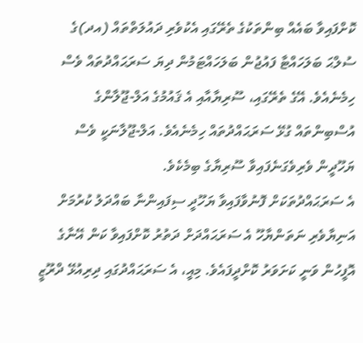ކޮށްފައިވާ ބައެއް ބިންތަކުގެ ތެރޭގައި އެކުވެރި ދައުލަތްތައް (އދ)ގެ ސުލްޙަ ބަލަހައްޓާ ފައުޖުން ބަލަހައްޓަމުން ދިޔަ ސަރަޙައްދުތައް ވެސް ހިމެނެއެވެ. އޭގެ ތެރޭގައި، ސޫރިޔާއާއި އެ ޤައުމުގެ އަލް-ޖޫލާންގެ އުސްބިންތައް ގުޅޭ ސަރަޙައްދުތައް ހިމެނެއެވެ. އަލް-ޖޫލާނަކީ ވެސް ޔަހޫދީން ވެރިވެގަނެފައިވާ ސޫރިޔާގެ ބިމެކެވެ.
އެ ސަރަޙައްދުތަކަށް ފޮނުވާފައިވާ ޔަހޫދީ ސިފައިންނާ ބައްދަލު ކުރުމަށް އަނިޔާވެރި ނަތަންޔާހޫ އެ ސަރަޙައްދަށް ދަތުރު ކޮށްފައިވާ ކަން އޭނާގެ އޮފީހުން ވަނީ ކަށަވަރު ކޮށްދީފައެވެ. މިއީ، އެ ސަރަޙައްދުގައި ދިރިއުޅޭ ދްރޫޒީ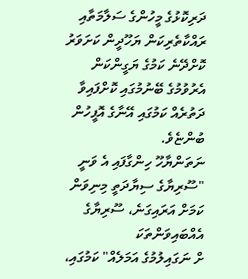ދަރިކޮޅުގެ މީހުންގެ ސަލާމަތާއި ރައްކާތެރިކަން ޔަހޫދީން ކަށަވަރު ކޮށްދޭނެ ކަމުގެ ޔަގީންކަން އެރުވުމުގެ ބޭނުމުގައި ކޮށްފައިވާ ދަތުރެއް ކަމުގައި އޭނާގެ އޮފީހުން ބުންޏެވެ.
ނަތަންޔާހޫ ހިންގާފައި އެ ވަނީ "ސޫރިޔާގެ ސިޔާދަތީ މިނިވަން ކަމަށް އަރައިގަނެ، ސޫރިޔާގެ އެއްބައިވަންތަކަ
ށް ނަގައިލުމުގެ އަމަލެއް" ކަމުގައި،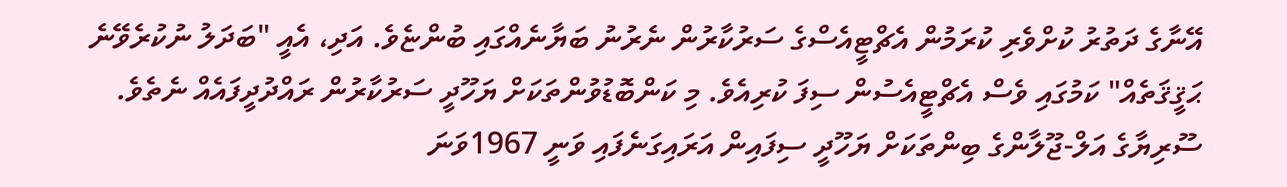އޭނާގެ ދަތުރު ކުށްވެރި ކުރަމުން އެޗްޓީއެސްގެ ސަރުކާރުން ނެރުނު ބަޔާނެއްގައި ބުންޏެވެ. އަދި، އެއީ "ބަދަލު ނުކުރެވޭނެ ޙަޤީޤަތެއް" ކަމުގައި ވެސް އެޗްޓީއެސުން ސިފަ ކުރިއެވެ. މި ކަންބޮޑުވުންތަކަށް ޔަހޫދީ ސަރުކާރުން ރައްދުދީފައެއް ނެތެވެ.
ސޫރިޔާގެ އަލް-ޖޫލާންގެ ބިންތަކަށް ޔަހޫދީ ސިފައިން އަރައިގަނެފައި ވަނީ 1967ވަނަ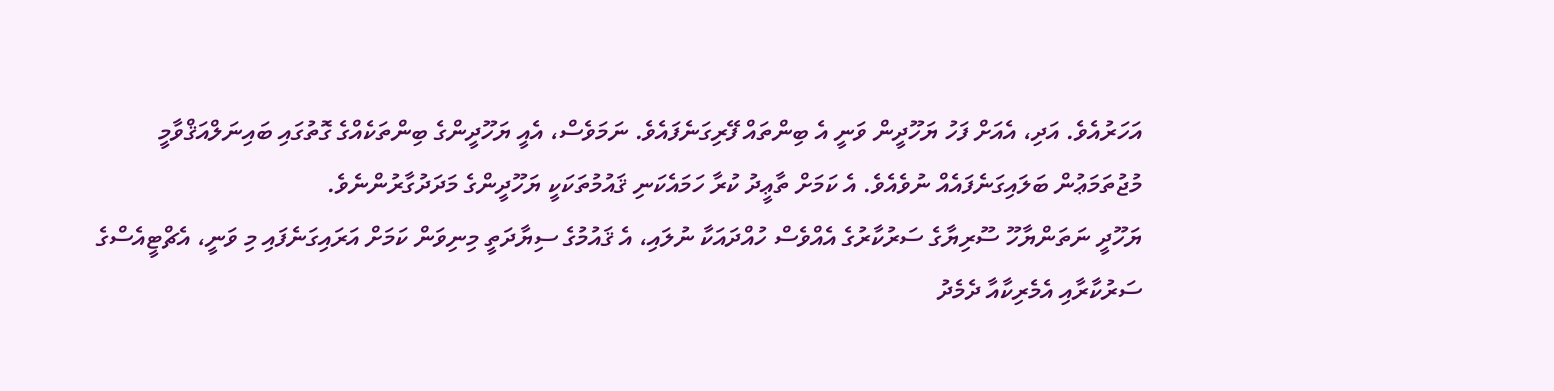އަހަރުއެވެ. އަދި، އެއަށް ފަހު ޔަހޫދީން ވަނީ އެ ބިންތައް ފޭރިގަނެފައެވެ. ނަމަވެސް، އެއީ ޔަހޫދީންގެ ބިންތަކެއްގެ ގޮތުގައި ބައިނަލްއަޤްވާމީ މުޖުތަމަޢުން ބަލައިގަނެފައެއް ނުވެއެވެ. އެ ކަމަށް ތާޢީދު ކުރާ ހަމައެކަނި ޤައުމުތަކަކީ ޔަހޫދީންގެ މަދަދުގާރުންނެވެ.
ޔަހޫދީ ނަތަންޔާހޫ ސޫރިޔާގެ ސަރުކާރުގެ އެއްވެސް ހުއްދައަކާ ނުލައި، އެ ޤައުމުގެ ސިޔާދަތީ މިނިވަން ކަމަށް އަރައިގަނެފައި މި ވަނީ، އެޗްޓީއެސްގެ ސަރުކާރާއި އެމެރިކާއާ ދެމެދު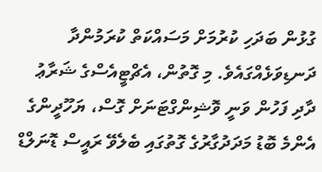ގުޅުން ބަދަހި ކުރުމަށް މަސައްކަތް ކުރަމުންދާ ދަނޑިވަޅެއްގައެވެ. މި ގޮތުން، އެޗްޓީއެސްގެ ޝަރާޢު ދާދި ފަހުން ވަނީ ވޮޝިންގްޓަނަށް ގޮސް، ޔަހޫދީންގެ އެންމެ ބޮޑު މަދަދުގާރުގެ ގޮތުގައި ބެލެވޭ ރައީސް ޑޮނަލްޑް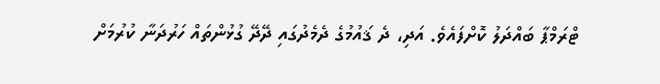ޓްރަމްޕާ ބައްދަލު ކޮށްފައެވެ. އަދި، ދެ ޤައުމުގެ ދެމެދުގައި ދޭދޭ ގުޅުންތައް ހަރުދަނާ ކުރުމަށް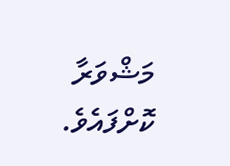މަޝްވަރާ ކޮށްފައެވެ.